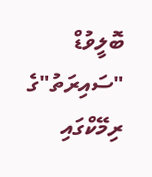ބޮލީވުޑް
"ސައިރަތު"ގެ ރިމޭކްގައި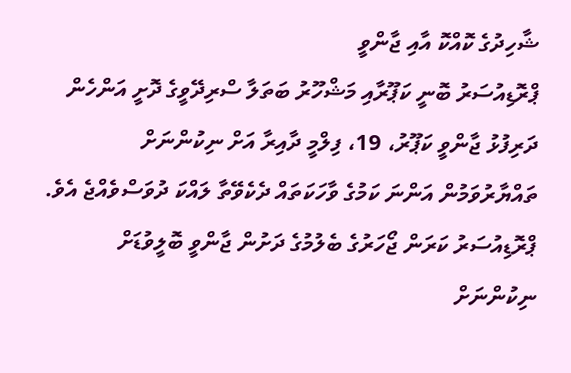ޝާހިދުގެ ކޮއްކޮ އާއި ޖާންވީ
ޕްރޮޑިއުސަރު ބޮނީ ކަޕޫރާއި މަޝްހޫރު ބަތަލާ ސްރިދޭވީގެ ދޮށީ އަންހެން ދަރިފުޅު ޖާންވީ ކަޕޫރު، 19، ފިލްމީ ދާއިރާ އަށް ނިކުންނަށް ތައްޔާރުވަމުން އަންނަ ކަމުގެ ވާހަކަތައް ދެކެވޭތާ ލައްކަ ދުވަސްވެއްޖެ އެވެ.
ޕްރޮޑިއުސަރު ކަރަން ޖޯހަރުގެ ބެލުމުގެ ދަށުން ޖާންވީ ބޮލީވުޑަށް ނިކުންނަށް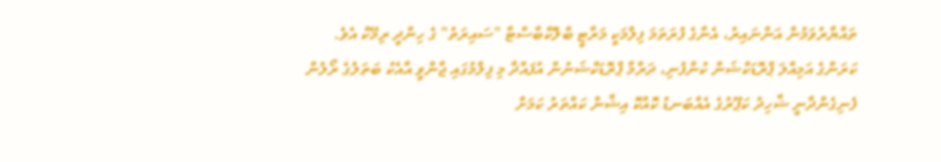ތައްޔާރުވަމުން އަންނައިރު، އެނާގެ ފުރަތަމަ ފިލްމަކީ މަރާޓީ ބްލޮކްބާސްޓާ "ސައިރަތު" ގެ ހިންދީ ރިމޭކް އެވެ.
ކަރަންގެ އަމިއްލަ ޕްރޮޑަކްޝަން ކުންފުނި، ދަރްމާ ޕްރޮޑަކްޝަނުން އުފައްދާ މި ފިލްމުގައި ޖާންވީ އާއެކު ބަތަލުގެ ރޯލުން ފެނިގެންދާނީ ޝާހިދު ކަޕޫރުގެ އެއްބަނޑު ކޮއްކޮ އިޝާން ކައްތަރު ކަމަށް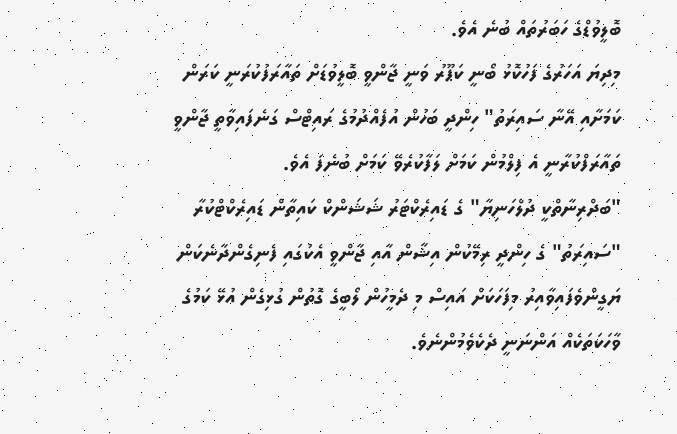ބޮލީވުޑްގެ ހަބަރުތައް ބުނެ އެވެ.
މިދިޔަ އަހަރުގެ ފަހުކޮޅު ބޯނީ ކަޕޫރު ވަނީ ޖާންވީ ބޮލީވުޑަށް ތައާރަފުކުރަނީ ކަރަން ކަމަށާއި އޭނާ ސައިރަތު" ހިންދީ ބަހުން އުފެއްދުމުގެ ރައިޓްސް ގަނެފައިވާތީ ޖާންވީ ތައާރަފްކުރާނީ އެ ފިލްމުން ކަމަށް ލަފާކުރެވޭ ކަމަށް ބުނެފަ އެވެ.
"ބަދްރިނާތްކީ ދުލްހަނިޔާ" ގެ ޑައިރެކްޓަރު ޝަޝަންކް ކައިތާން ޑައިރެކްޓްކުރާ "ސައިރަތު" ގެ ހިންދީ ރިމޭކުން އިޝާން އާއި ޖާންވީ އެކުގައި ފެނިގެންދާނެކަން ޔަގީންވެފައިވާއިރު މިފަހަކަށް އައިސް މި ދެމީހުން ލޯބީގެ ގޮތުން ގުޅިގެން އުޅޭ ކަމުގެ ވާހަކަތަކެއް އަންނަނީ ދެކެވެމުންނެވެ.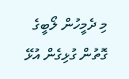މި ދެމީހުން ލޯބީގެ ގޮތުން ގުޅިގެން އުޅޭ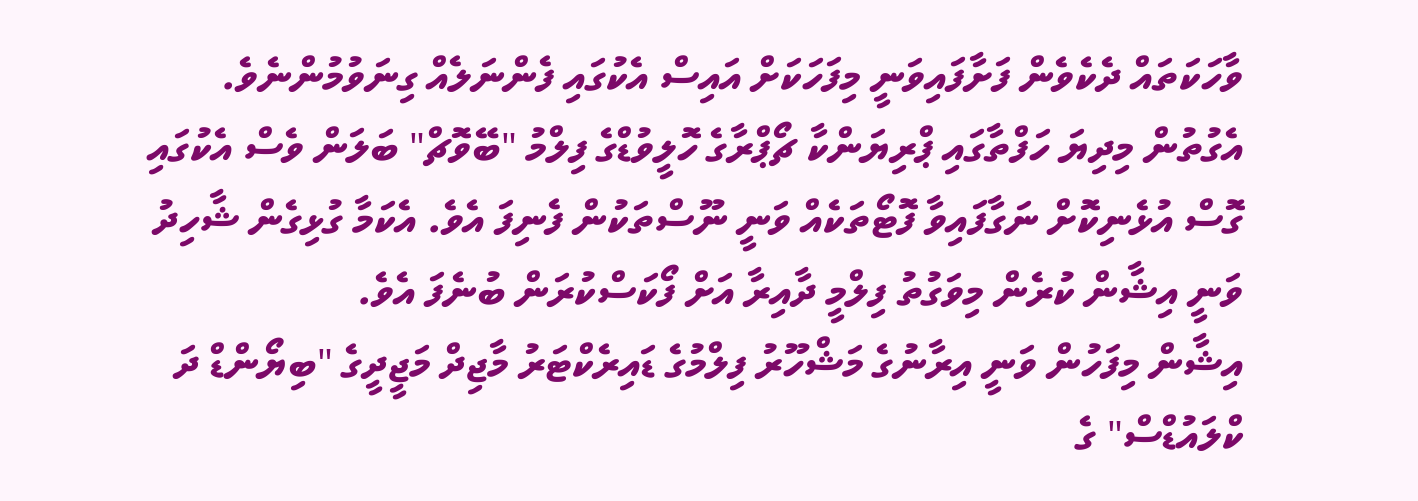ވާހަކަތައް ދެކެވެން ފަށާފައިވަނީ މިފަހަކަށް އައިސް އެކުގައި ފެންނަލެއް ގިނަވުމުންނެވެ. އެގުތުން މިދިޔަ ހަފްތާގައި ޕްރިޔަންކާ ޗޯޕްރާގެ ހޮލީވުޑްގެ ފިލްމު "ބޭވޮޗް" ބަލަން ވެސް އެކުގައި ގޮސް އުޅެނިކޮށް ނަގާފައިވާ ފޮޓޯތަކެއް ވަނީ ނޫސްތަކުން ފެނިފަ އެވެ. އެކަމާ ގުޅިގެން ޝާހިދު ވަނީ އިޝާން ކުރެން މިވަގުތު ފިލްމީ ދާއިރާ އަށް ފޯކަސްކުރަން ބުނެފަ އެވެ.
އިޝާން މިފަހުން ވަނީ އިރާނުގެ މަޝްހޫރު ފިލްމުގެ ޑައިރެކްޓަރު މާޖިދް މަޖީދީގެ "ބިޔޯންޑް ދަ ކްލައުޑްސް" ގެ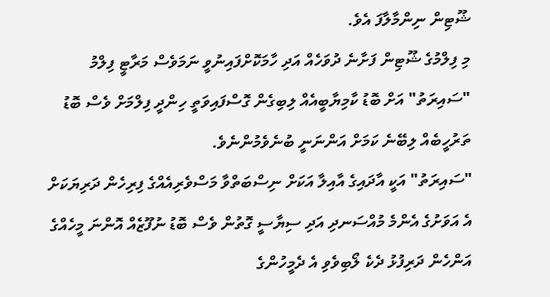ޝޫޓިން ނިންމާލާފަ އެވެ.
މި ފިލްމުގެ ޝޫޓިން ފަށާނެ ދުވަހެއް އަދި ހާމަކޮށްފައިނުވީ ނަމަވެސް މަރާޓީ ފިލްމު "ސައިރަތު" އަށް ބޮޑު ކާމިޔާބީއެއް ލިބިގެން ގޮސްފައިވަތީ ހިންދީ ފިލްމަށް ވެސް ބޮޑު ތަރުހީބެއް ލިބޭނެ ކަމަށް އަންނަނީ ބުނެވެމުންނެވެ.
"ސައިރަތު" އަކީ އާދައިގެ އާއިލާ އަކަށް ނިސްބަތްވާ މަސްވެރިއެއްގެ ފިރިހެން ދަރިޔަކަށް އެ އަވަށުގެ އެންމެ މުއްސަނދި އަދި ސިޔާސީ ގޮތުން ވެސް ބޮޑު ނުފޫޒެއް އޮންނަ މީހެއްގެ އަންހެން ދަރިފުޅު ދެކެ ލޯބިވެވި އެ ދެމީހުންގެ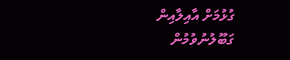ގުޅުމަށް އާއިލާއިން ގަބޫލުނުވުމުން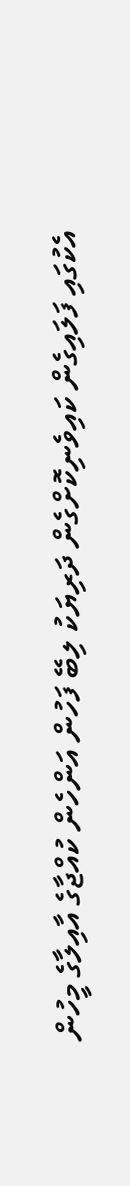އެކުގައި ފަލައިގެން ކައިވެނިކޮށްގެން ދަރިޔަކު ލިބޭ ފަހުން އަންހެން ކުއްޖާގެ އާއިލާގެ މީހުން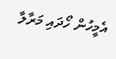އެމީހުން ހޯދައި މަރާލާ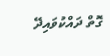ގޮތް ދައްކުވައިދޭ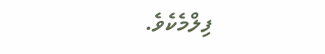ފިލްމެކެވެ.